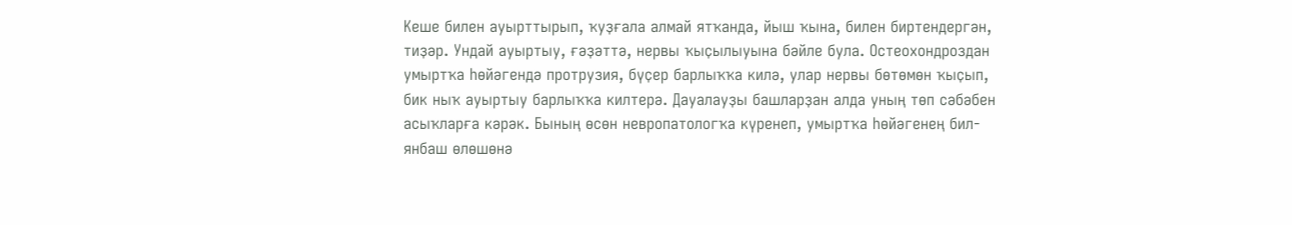Кеше билен ауырттырып, ҡуҙғала алмай ятҡанда, йыш ҡына, билен биртендергән, тиҙәр. Ундай ауыртыу, ғәҙәттә, нервы ҡыҫылыуына бәйле була. Остеохондроздан умыртҡа һөйәгендә протрузия, бүҫер барлыҡҡа килә, улар нервы бөтөмөн ҡыҫып, бик ныҡ ауыртыу барлыҡҡа килтерә. Дауалауҙы башларҙан алда уның төп сәбәбен асыҡларға кәрәк. Бының өсөн невропатологҡа күренеп, умыртҡа һөйәгенең бил-янбаш өлөшөнә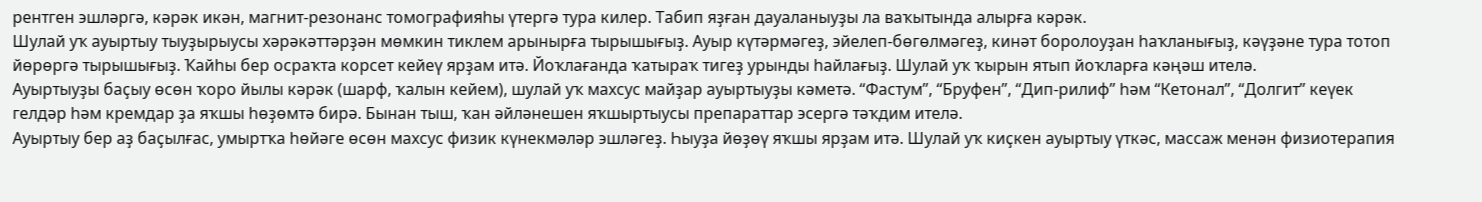рентген эшләргә, кәрәк икән, магнит-резонанс томографияһы үтергә тура килер. Табип яҙған дауаланыуҙы ла ваҡытында алырға кәрәк.
Шулай уҡ ауыртыу тыуҙырыусы хәрәкәттәрҙән мөмкин тиклем арынырға тырышығыҙ. Ауыр күтәрмәгеҙ, эйелеп-бөгөлмәгеҙ, кинәт боролоуҙан һаҡланығыҙ, кәүҙәне тура тотоп йөрөргә тырышығыҙ. Ҡайһы бер осраҡта корсет кейеү ярҙам итә. Йоҡлағанда ҡатыраҡ тигеҙ урынды һайлағыҙ. Шулай уҡ ҡырын ятып йоҡларға кәңәш ителә.
Ауыртыуҙы баҫыу өсөн ҡоро йылы кәрәк (шарф, ҡалын кейем), шулай уҡ махсус майҙар ауыртыуҙы кәметә. “Фастум”, “Бруфен”, “Дип-рилиф” һәм “Кетонал”, “Долгит” кеүек гелдәр һәм кремдар ҙа яҡшы һөҙөмтә бирә. Бынан тыш, ҡан әйләнешен яҡшыртыусы препараттар эсергә тәҡдим ителә.
Ауыртыу бер аҙ баҫылғас, умыртҡа һөйәге өсөн махсус физик күнекмәләр эшләгеҙ. Һыуҙа йөҙөү яҡшы ярҙам итә. Шулай уҡ киҫкен ауыртыу үткәс, массаж менән физиотерапия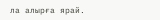ла алырға ярай.